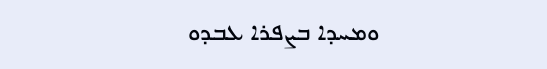ܘܡܚܕܐ ܒܨܦܪܐ ܥܒܕܘ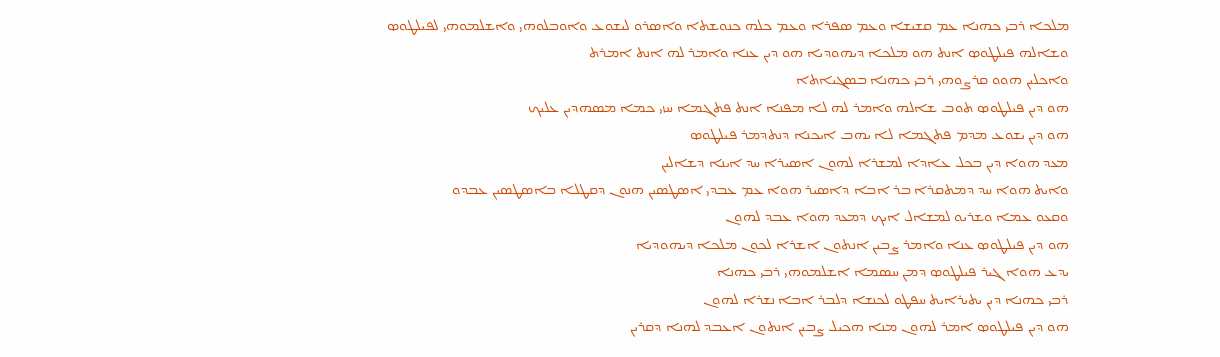ܡܠܟܐ ܪܒܝ ܟܗܢܐ ܥܡ ܩܫܝܫܐ ܘܥܡ ܤܦܪܐ ܘܥܡ ܟܠܗ ܟܢܘܫܬܐ ܘܐܤܪܘ ܠܝܫܘܥ ܘܐܘܒܠܘܗܝ ܘܐܫܠܡܘܗܝ ܠܦܝܠܛܘܤ
ܘܫܐܠܗ ܦܝܠܛܘܤ ܐܢܬ ܗܘ ܡܠܟܐ ܕܝܗܘܕܝܐ ܗܘ ܕܝܢ ܥܢܐ ܘܐܡܪ ܠܗ ܐܢܬ ܐܡܪܬ
ܘܐܟܠܝܢ ܗܘܘ ܩܪܨܘܗܝ ܪܒܝ ܟܗܢܐ ܒܤܓܝܐܬܐ
ܗܘ ܕܝܢ ܦܝܠܛܘܤ ܬܘܒ ܫܐܠܗ ܘܐܡܪ ܠܗ ܠܐ ܡܦܢܐ ܐܢܬ ܦܬܓܡܐ ܚܙܝ ܟܡܐ ܡܤܗܕܝܢ ܥܠܝܟ
ܗܘ ܕܝܢ ܝܫܘܥ ܡܕܡ ܦܬܓܡܐ ܠܐ ܝܗܒ ܐܝܟܢܐ ܕܢܬܕܡܪ ܦܝܠܛܘܤ
ܡܥܕ ܗܘܐ ܕܝܢ ܒܟܠ ܥܐܕܐ ܠܡܫܪܐ ܠܗܘܢ ܐܤܝܪܐ ܚܕ ܐܝܢܐ ܕܫܐܠܝܢ
ܘܐܝܬ ܗܘܐ ܚܕ ܕܡܬܩܪܐ ܒܪ ܐܒܐ ܕܐܤܝܪ ܗܘܐ ܥܡ ܥܒܕܝ ܐܤܛܤܝܢ ܗܢܘܢ ܕܩܛܠܐ ܒܐܤܛܤܝܢ ܥܒܕܘ
ܘܩܥܘ ܥܡܐ ܘܫܪܝܘ ܠܡܫܐܠ ܐܝܟ ܕܡܥܕ ܗܘܐ ܥܒܕ ܠܗܘܢ
ܗܘ ܕܝܢ ܦܝܠܛܘܤ ܥܢܐ ܘܐܡܪ ܨܒܝܢ ܐܢܬܘܢ ܐܫܪܐ ܠܟܘܢ ܡܠܟܐ ܕܝܗܘܕܝܐ
ܝܕܥ ܗܘܐ ܓܝܪ ܦܝܠܛܘܤ ܕܡܢ ܚܤܡܐ ܐܫܠܡܘܗܝ ܪܒܝ ܟܗܢܐ
ܪܒܝ ܟܗܢܐ ܕܝܢ ܝܬܝܪܐܝܬ ܚܦܛܘ ܠܟܢܫܐ ܕܠܒܪ ܐܒܐ ܢܫܪܐ ܠܗܘܢ
ܗܘ ܕܝܢ ܦܝܠܛܘܤ ܐܡܪ ܠܗܘܢ ܡܢܐ ܗܟܝܠ ܨܒܝܢ ܐܢܬܘܢ ܐܥܒܕ ܠܗܢܐ ܕܩܪܝܢ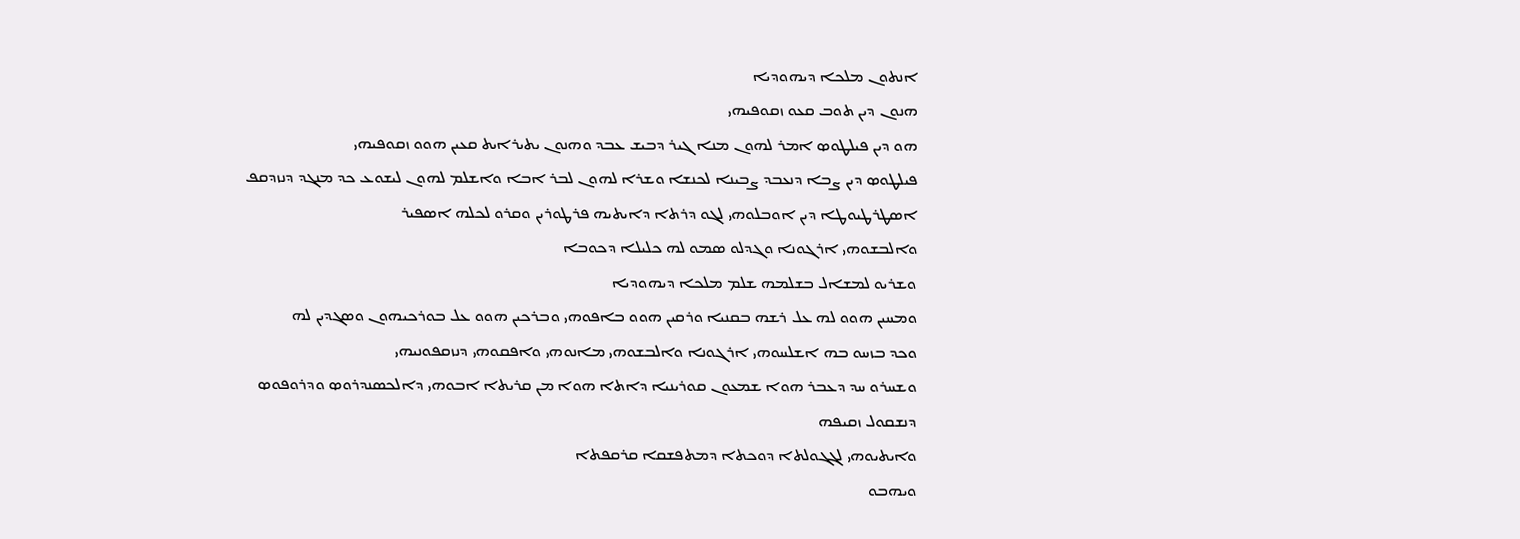ܐܢܬܘܢ ܡܠܟܐ ܕܝܗܘܕܝܐ
ܗܢܘܢ ܕܝܢ ܬܘܒ ܩܥܘ ܙܩܘܦܝܗܝ
ܗܘ ܕܝܢ ܦܝܠܛܘܤ ܐܡܪ ܠܗܘܢ ܡܢܐ ܓܝܪ ܕܒܝܫ ܥܒܕ ܘܗܢܘܢ ܝܬܝܪܐܝܬ ܩܥܝܢ ܗܘܘ ܙܩܘܦܝܗܝ
ܦܝܠܛܘܤ ܕܝܢ ܨܒܐ ܕܢܥܒܕ ܨܒܝܢܐ ܠܟܢܫܐ ܘܫܪܐ ܠܗܘܢ ܠܒܪ ܐܒܐ ܘܐܫܠܡ ܠܗܘܢ ܠܝܫܘܥ ܟܕ ܡܢܓܕ ܕܢܙܕܩܦ
ܐܤܛܪܛܝܘܛܐ ܕܝܢ ܐܘܒܠܘܗܝ ܠܓܘ ܕܪܬܐ ܕܐܝܬܝܗ ܦܪܛܘܪܝܢ ܘܩܪܘ ܠܟܠܗ ܐܤܦܝܪ
ܘܐܠܒܫܘܗܝ ܐܪܓܘܢܐ ܘܓܕܠܘ ܤܡܘ ܠܗ ܟܠܝܠܐ ܕܟܘܒܐ
ܘܫܪܝܘ ܠܡܫܐܠ ܒܫܠܡܗ ܫܠܡ ܡܠܟܐ ܕܝܗܘܕܝܐ
ܘܡܚܝܢ ܗܘܘ ܠܗ ܥܠ ܪܫܗ ܒܩܢܝܐ ܘܪܩܝܢ ܗܘܘ ܒܐܦܘܗܝ ܘܒܪܟܝܢ ܗܘܘ ܥܠ ܒܘܪܟܝܗܘܢ ܘܤܓܕܝܢ ܠܗ
ܘܟܕ ܒܙܚܘ ܒܗ ܐܫܠܚܘܗܝ ܐܪܓܘܢܐ ܘܐܠܒܫܘܗܝ ܡܐܢܘܗܝ ܘܐܦܩܘܗܝ ܕܢܙܩܦܘܢܝܗܝ
ܘܫܚܪܘ ܚܕ ܕܥܒܪ ܗܘܐ ܫܡܥܘܢ ܩܘܪܝܢܝܐ ܕܐܬܐ ܗܘܐ ܡܢ ܩܪܝܬܐ ܐܒܘܗܝ ܕܐܠܟܤܢܕܪܘܤ ܘܕܪܘܦܘܤ ܕܢܫܩܘܠ ܙܩܝܦܗ
ܘܐܝܬܝܘܗܝ ܠܓܓܘܠܬܐ ܕܘܟܬܐ ܕܡܬܦܫܩܐ ܩܪܩܦܬܐ
ܘܝܗܒܘ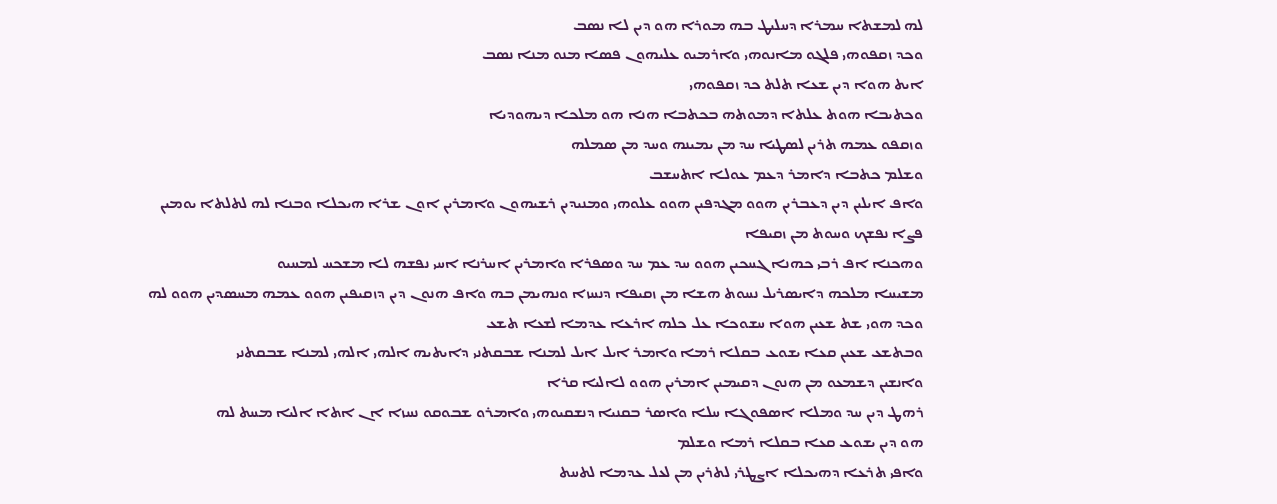ܠܗ ܠܡܫܬܐ ܚܡܪܐ ܕܚܠܝܛ ܒܗ ܡܘܪܐ ܗܘ ܕܝܢ ܠܐ ܢܤܒ
ܘܟܕ ܙܩܦܘܗܝ ܦܠܓܘ ܡܐܢܘܗܝ ܘܐܪܡܝܘ ܥܠܝܗܘܢ ܦܤܐ ܡܢܘ ܡܢܐ ܢܤܒ
ܐܝܬ ܗܘܐ ܕܝܢ ܫܥܐ ܬܠܬ ܟܕ ܙܩܦܘܗܝ
ܘܟܬܝܒܐ ܗܘܬ ܥܠܬܐ ܕܡܘܬܗ ܒܟܬܒܐ ܗܢܐ ܗܘ ܡܠܟܐ ܕܝܗܘܕܝܐ
ܘܙܩܦܘ ܥܡܗ ܬܪܝܢ ܠܤܛܝܐ ܚܕ ܡܢ ܝܡܝܢܗ ܘܚܕ ܡܢ ܤܡܠܗ
ܘܫܠܡ ܟܬܒܐ ܕܐܡܪ ܕܥܡ ܥܘܠܐ ܐܬܚܫܒ
ܘܐܦ ܐܝܠܝܢ ܕܝܢ ܕܥܒܪܝܢ ܗܘܘ ܡܓܕܦܝܢ ܗܘܘ ܥܠܘܗܝ ܘܡܢܝܕܝܢ ܪܫܝܗܘܢ ܘܐܡܪܝܢ ܐܘܢ ܫܪܐ ܗܝܟܠܐ ܘܒܢܐ ܠܗ ܠܬܠܬܐ ܝܘܡܝܢ
ܦܨܐ ܢܦܫܟ ܘܚܘܬ ܡܢ ܙܩܝܦܐ
ܘܗܟܢܐ ܐܦ ܪܒܝ ܟܗܢܐ ܓܚܟܝܢ ܗܘܘ ܚܕ ܥܡ ܚܕ ܘܤܦܪܐ ܘܐܡܪܝܢ ܐܚܪܢܐ ܐܚܝ ܢܦܫܗ ܠܐ ܡܫܟܚ ܠܡܚܝܘ
ܡܫܝܚܐ ܡܠܟܗ ܕܐܝܤܪܝܠ ܢܚܘܬ ܗܫܐ ܡܢ ܙܩܝܦܐ ܕܢܚܙܐ ܘܢܗܝܡܢ ܒܗ ܘܐܦ ܗܢܘܢ ܕܝܢ ܕܙܩܝܦܝܢ ܗܘܘ ܥܡܗ ܡܚܤܕܝܢ ܗܘܘ ܠܗ
ܘܟܕ ܗܘܝ ܫܬ ܫܥܝܢ ܗܘܐ ܚܫܘܟܐ ܥܠ ܟܠܗ ܐܪܥܐ ܥܕܡܐ ܠܫܥܐ ܬܫܥ
ܘܒܬܫܥ ܫܥܝܢ ܩܥܐ ܝܫܘܥ ܒܩܠܐ ܪܡܐ ܘܐܡܪ ܐܝܠ ܐܝܠ ܠܡܢܐ ܫܒܩܬܢܝ ܕܐܝܬܝܗ ܐܠܗܝ ܐܠܗܝ ܠܡܢܐ ܫܒܩܬܢܝ
ܘܐܢܫܝܢ ܕܫܡܥܘ ܡܢ ܗܢܘܢ ܕܩܝܡܝܢ ܐܡܪܝܢ ܗܘܘ ܠܐܠܝܐ ܩܪܐ
ܪܗܛ ܕܝܢ ܚܕ ܘܡܠܐ ܐܤܦܘܓܐ ܚܠܐ ܘܐܤܪ ܒܩܢܝܐ ܕܢܫܩܝܘܗܝ ܘܐܡܪܘ ܫܒܘܩܘ ܢܚܙܐ ܐܢ ܐܬܐ ܐܠܝܐ ܡܚܬ ܠܗ
ܗܘ ܕܝܢ ܝܫܘܥ ܩܥܐ ܒܩܠܐ ܪܡܐ ܘܫܠܡ
ܘܐܦܝ ܬܪܥܐ ܕܗܝܟܠܐ ܐܨܛܪܝ ܠܬܪܝܢ ܡܢ ܠܥܠ ܥܕܡܐ ܠܬܚܬ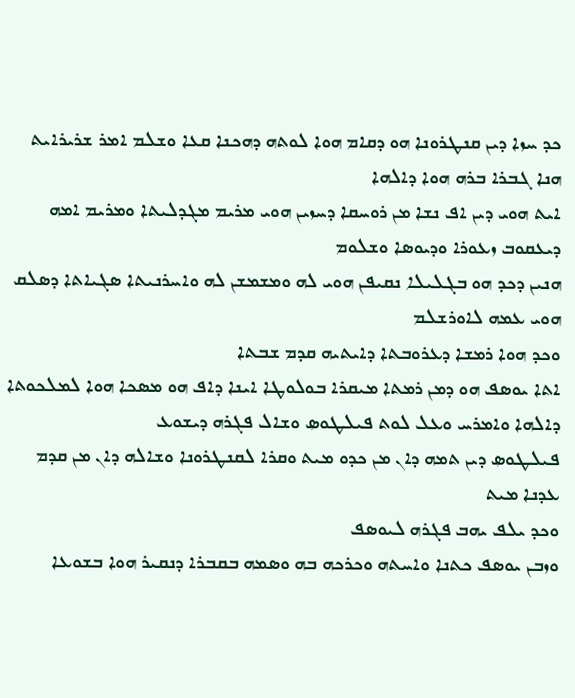ܟܕ ܚܙܐ ܕܝܢ ܩܢܛܪܘܢܐ ܗܘ ܕܩܐܡ ܗܘܐ ܠܘܬܗ ܕܗܟܢܐ ܩܥܐ ܘܫܠܡ ܐܡܪ ܫܪܝܪܐܝܬ ܗܢܐ ܓܒܪܐ ܒܪܗ ܗܘܐ ܕܐܠܗܐ
ܐܝܬ ܗܘܝ ܕܝܢ ܐܦ ܢܫܐ ܡܢ ܪܘܚܩܐ ܕܚܙܝܢ ܗܘܝ ܡܪܝܡ ܡܓܕܠܝܬܐ ܘܡܪܝܡ ܐܡܗ ܕܝܥܩܘܒ ܙܥܘܪܐ ܘܕܝܘܤܐ ܘܫܠܘܡ
ܗܢܝܢ ܕܟܕ ܗܘ ܒܓܠܝܠܐ ܢܩܝܦܢ ܗܘܝ ܠܗ ܘܡܫܡܫܢ ܠܗ ܘܐܚܪܢܝܬܐ ܤܓܝܐܬܐ ܕܤܠܩ ܗܘܝ ܥܡܗ ܠܐܘܪܫܠܡ
ܘܟܕ ܗܘܐ ܪܡܫܐ ܕܥܪܘܒܬܐ ܕܐܝܬܝܗ ܩܕܡ ܫܒܬܐ
ܐܬܐ ܝܘܤܦ ܗܘ ܕܡܢ ܪܡܬܐ ܡܝܩܪܐ ܒܘܠܘܛܐ ܐܝܢܐ ܕܐܦ ܗܘ ܡܤܟܐ ܗܘܐ ܠܡܠܟܘܬܐ ܕܐܠܗܐ ܘܐܡܪܚ ܘܥܠ ܠܘܬ ܦܝܠܛܘܤ ܘܫܐܠ ܦܓܪܗ ܕܝܫܘܥ
ܦܝܠܛܘܤ ܕܝܢ ܬܡܗ ܕܐܢ ܡܢ ܟܕܘ ܡܝܬ ܘܩܪܐ ܠܩܢܛܪܘܢܐ ܘܫܐܠܗ ܕܐܢ ܡܢ ܩܕܡ ܥܕܢܐ ܡܝܬ
ܘܟܕ ܝܠܦ ܝܗܒ ܦܓܪܗ ܠܝܘܤܦ
ܘܙܒܢ ܝܘܤܦ ܟܬܢܐ ܘܐܚܬܗ ܘܟܪܟܗ ܒܗ ܘܤܡܗ ܒܩܒܪܐ ܕܢܩܝܪ ܗܘܐ ܒܫܘܥܐ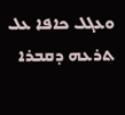ܘܥܓܠ ܟܐܦܐ ܥܠ ܬܪܥܗ ܕܩܒܪܐ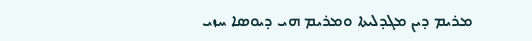ܡܪܝܡ ܕܝܢ ܡܓܕܠܝܬܐ ܘܡܪܝܡ ܗܝ ܕܝܘܤܐ ܚܙܝ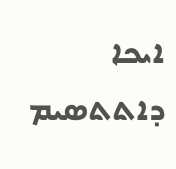ܐܝܟܐ ܕܐܬܬܤܝܡ